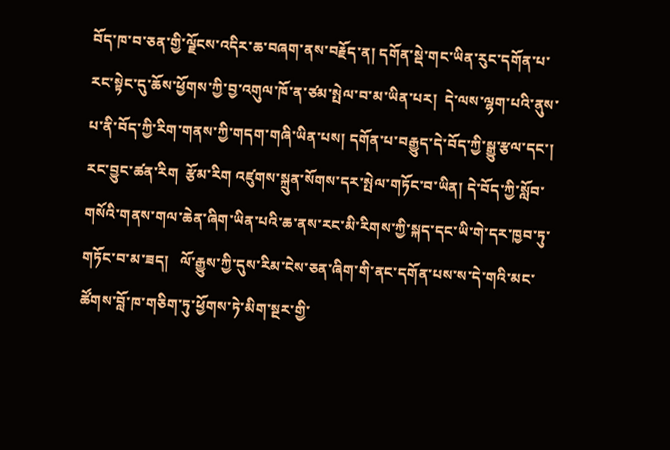བོད་ཁ་བ་ཅན་གྱི་ལྗོངས་འདིར་ཆ་བཞག་ནས་བརྗོད་ན། དགོན་སྡེ་གང་ཡིན་རུང་དགོན་པ་རང་སྟེང་དུ་ཆོས་ཕྱོགས་ཀྱི་བྱ་འགུལ་ཁོ་ན་ཙམ་སྤེལ་བ་མ་ཡིན་པར།  དེ་ལས་ལྷག་པའི་ནུས་པ་ནི་བོད་ཀྱི་རིག་གནས་ཀྱི་གདག་གཞི་ཡིན་པས། དགོན་པ་བརྒྱུད་དེ་བོད་ཀྱི་སྒྱུ་རྩལ་དང་། རང་བྱུང་ཚན་རིག  རྩོམ་རིག འཛུགས་སྐྲུན་སོགས་དར་སྤེལ་གཏོང་བ་ཡིན། དེ་བོད་ཀྱི་སློབ་གསོའི་གནས་གལ་ཆེན་ཞིག་ཡིན་པའི་ཆ་ནས་རང་མི་རིགས་ཀྱི་སྐད་དང་ཡི་གེ་དར་ཁྱབ་ཏུ་གཏོང་བ་མ་ཟད།   ལོ་རྒྱུས་ཀྱི་དུས་རིམ་ངེས་ཅན་ཞིག་གི་ནང་དགོན་པས་ས་དེ་གའི་མང་ཚོགས་བློ་ཁ་གཅིག་ཏུ་ཕྱོགས་ཏེ་མིག་སྔར་གྱི་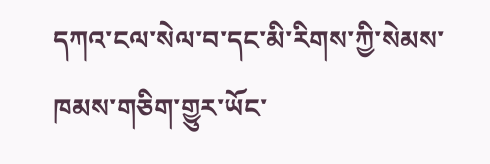དཀའ་ངལ་སེལ་བ་དང་མི་རིགས་ཀྱི་སེམས་ཁམས་གཅིག་གྱུར་ཡོང་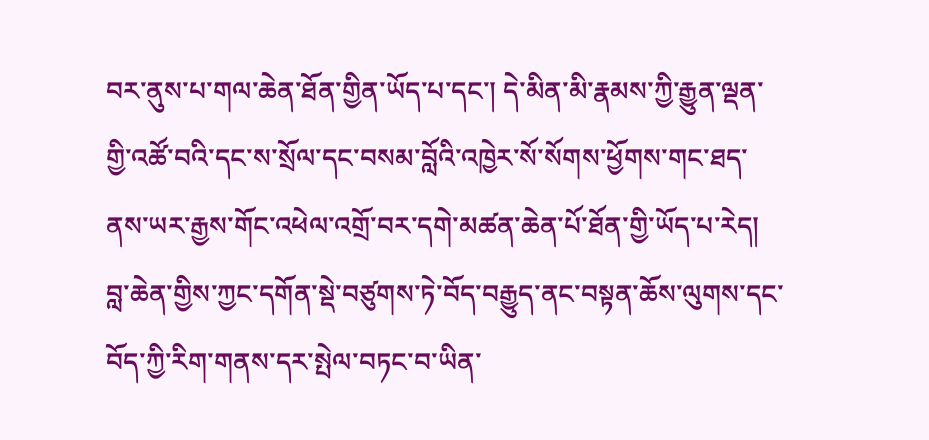བར་ནུས་པ་གལ་ཆེན་ཐོན་གྱིན་ཡོད་པ་དང་། དེ་མིན་མི་རྣམས་ཀྱི་རྒྱུན་ལྡན་གྱི་འཚོ་བའི་དང་ས་སྲོལ་དང་བསམ་བློའི་འཁྱེར་སོ་སོགས་ཕྱོགས་གང་ཐད་ནས་ཡར་རྒྱས་གོང་འཕེལ་འགྲོ་བར་དགེ་མཚན་ཆེན་པོ་ཐོན་གྱི་ཡོད་པ་རེད། བླ་ཆེན་གྱིས་ཀྱང་དགོན་སྡེ་བཙུགས་ཏེ་བོད་བརྒྱུད་ནང་བསྟན་ཆོས་ལུགས་དང་བོད་ཀྱི་རིག་གནས་དར་སྤེལ་བཏང་བ་ཡིན་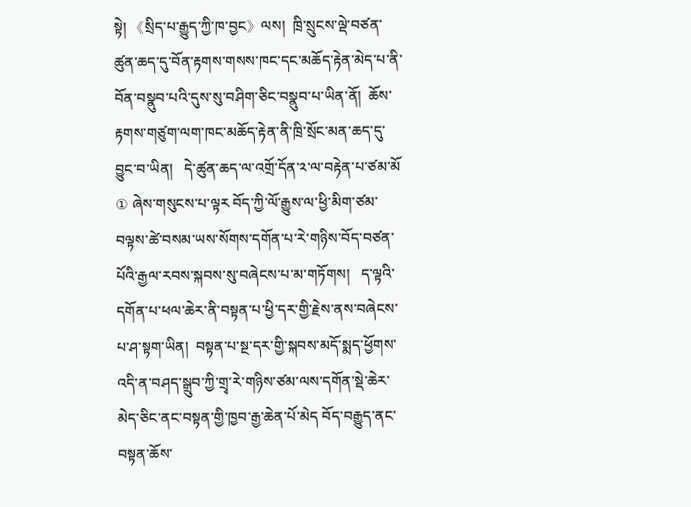སྟེ། 《སྲིད་པ་རྒྱུད་ཀྱི་ཁ་བྱང》ལས།  ཁྲི་སྲུངས་ལྡེ་བཙན་ཚུན་ཆད་དུ་བོན་རྟགས་གསས་ཁང་དང་མཆོད་རྟེན་མེད་པ་ནི་བོན་བསྣུབ་པའི་དུས་སུ་བཤིག་ཅིང་བསྣུབ་པ་ཡིན་ནོ།  ཆོས་རྟགས་གཙུག་ལག་ཁང་མཆོད་རྟེན་ནི་ཁྲི་སྲོང་མན་ཆད་དུ་བྱུང་བ་ཡིན།   དེ་ཚུན་ཆད་ལ་འགྲོ་དོན་༢་ལ་བརྟེན་པ་ཙམ་མོ ① ཞེས་གསུངས་པ་ལྟར བོད་ཀྱི་ལོ་རྒྱུས་ལ་ཕྱི་མིག་ཙམ་བལྟས་ཚེ་བསམ་ཡས་སོགས་དགོན་པ་རེ་གཉིས་བོད་བཙན་པོའི་རྒྱལ་རབས་སྐབས་སུ་བཞེངས་པ་མ་གཏོགས།   ད་ལྟའི་དགོན་པ་ཕལ་ཆེར་ནི་བསྟན་པ་ཕྱི་དར་གྱི་རྗེས་ནས་བཞེངས་པ་ཤ་སྟག་ཡིན།  བསྟན་པ་སྔ་དར་གྱི་སྐབས་མདོ་སྨད་ཕྱོགས་འདི་ན་བཤད་སྒྲུབ་ཀྱི་གྲྭ་རེ་གཉིས་ཙམ་ལས་དགོན་སྡེ་ཆེར་མེད་ཅིང་ནང་བསྟན་གྱི་ཁྱབ་རྒྱ་ཆེན་པོ་མེད བོད་བརྒྱུད་ནང་བསྟན་ཆོས་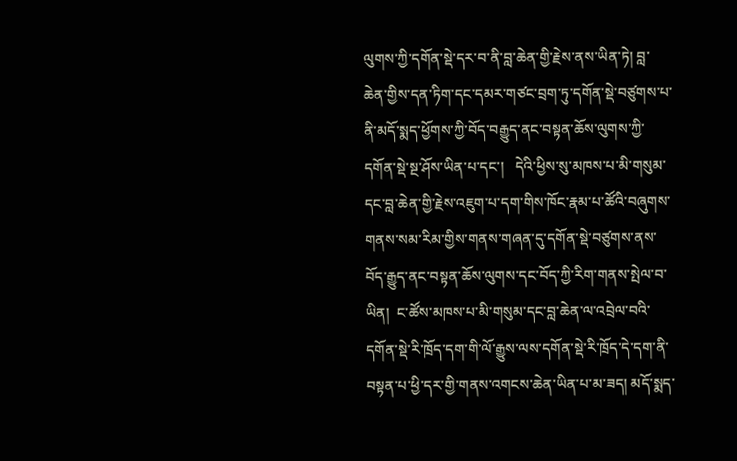ལུགས་ཀྱི་དགོན་སྡེ་དར་བ་ནི་བླ་ཆེན་གྱི་རྗེས་ནས་ཡིན་ཏེ། བླ་ཆེན་གྱིས་དན་ཏིག་དང་དམར་གཙང་བྲག་ཏུ་དགོན་སྡེ་བཙུགས་པ་ནི་མདོ་སྨད་ཕྱོགས་ཀྱི་བོད་བརྒྱུད་ནང་བསྟན་ཆོས་ལུགས་ཀྱི་དགོན་སྡེ་སྔ་ཤོས་ཡིན་པ་དང་།   དེའི་ཕྱིས་སུ་མཁས་པ་མི་གསུམ་དང་བླ་ཆེན་གྱི་རྗེས་འཇུག་པ་དག་གིས་ཁོང་རྣམ་པ་ཚོའི་བཞུགས་གནས་སམ་རིམ་གྱིས་གནས་གཞན་དུ་དགོན་སྡེ་བཙུགས་ནས་བོད་རྒྱུད་ནང་བསྟན་ཆོས་ལུགས་དང་བོད་ཀྱི་རིག་གནས་སྤེལ་བ་ཡིན།  ང་ཚོས་མཁས་པ་མི་གསུམ་དང་བླ་ཆེན་ལ་འབྲེལ་བའི་དགོན་སྡེ་རི་ཁྲོད་དག་གི་ལོ་རྒྱུས་ལས་དགོན་སྡེ་རི་ཁྲོད་དེ་དག་ནི་བསྟན་པ་ཕྱི་དར་གྱི་གནས་འགངས་ཆེན་ཡིན་པ་མ་ཟད། མདོ་སྨད་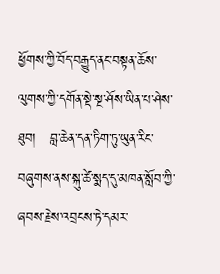ཕྱོགས་ཀྱི་བོད་བརྒྱུད་ནང་བསྟན་ཆོས་ལུགས་ཀྱི་དགོན་སྡེ་སྔ་ཤོས་ཡིན་པ་ཤེས་ཐུབ།   བླ་ཆེན་དན་ཏིག་ཏུ་ཡུན་རིང་བཞུགས་ནས་སྐུ་ཚེ་སྨད་དུ་མཁན་སློབ་ཀྱི་ཞབས་རྗེས་འབྲངས་ཏེ་དམར་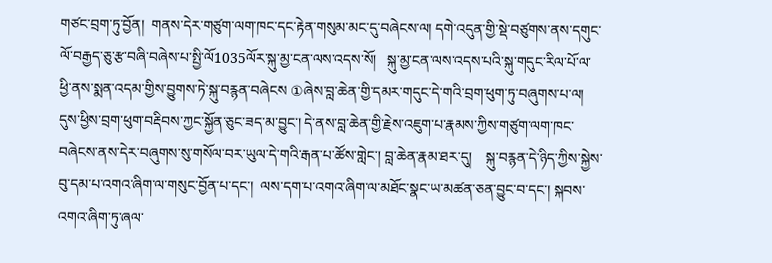གཙང་བྲག་ཏུ་བྱོན།  གནས་དེར་གཙུག་ལག་ཁང་དང་རྟེན་གསུམ་མང་དུ་བཞེངས་ལ། དགེ་འདུན་གྱི་སྡེ་བཙུགས་ནས་དགུང་ལོ་བརྒྱད་ཅུ་རྩ་བཞི་བཞེས་པ་སྤྱི་ལོ1035ལོར་སྐུ་མྱ་ངན་ལས་འདས་སོ།   སྐུ་མྱ་ངན་ལས་འདས་པའི་སྐུ་གདུང་རིལ་པོ་ལ་ཕྱི་ནས་སྨན་འདམ་གྱིས་བྱུགས་ཏེ་སྐུ་བརྙན་བཞེངས ①ཞེས་བླ་ཆེན་གྱི་དམར་གདུང་དེ་གའི་བྲག་ཕུག་ཏུ་བཞུགས་པ་ལ། དུས་ཕྱིས་བྲག་ཕུག་བརྡིབས་ཀྱང་སྐྱོན་ཅུང་ཟད་མ་བྱུང་། དེ་ནས་བླ་ཆེན་གྱི་རྗེས་འཇུག་པ་རྣམས་ཀྱིས་གཙུག་ལག་ཁང་བཞེངས་ནས་དེར་བཞུགས་སུ་གསོལ་བར་ཡུལ་དེ་གའི་རྒན་པ་ཚོས་གླེང་། བླ་ཆེན་རྣམ་ཐར་དུ།    སྐུ་བརྙན་དེ་ཉིད་ཀྱིས་སྐྱེས་བུ་དམ་པ་འགའ་ཞིག་ལ་གསུང་བྱོན་པ་དང་།  ལས་དག་པ་འགའ་ཞིག་ལ་མཐོང་སྣང་ཡ་མཚན་ཅན་བྱུང་བ་དང་། སྐབས་འགའ་ཞིག་ཏུ་ཞལ་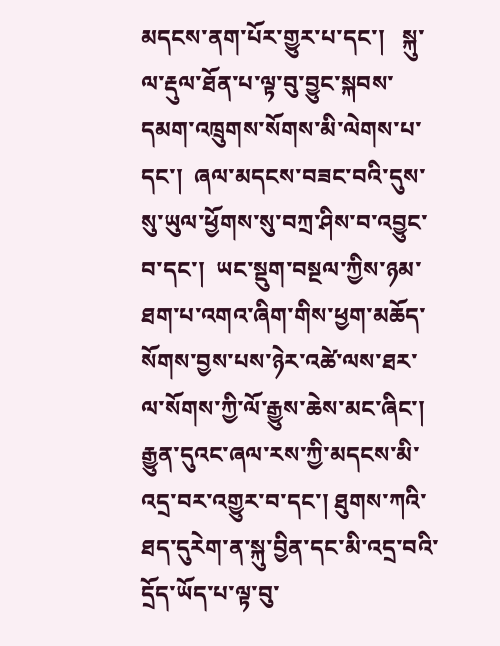མདངས་ནག་པོར་གྱུར་པ་དང་།   སྐུ་ལ་རྡུལ་ཐོན་པ་ལྟ་བུ་བྱུང་སྐབས་དམག་འཁྲུགས་སོགས་མི་ལེགས་པ་དང་།  ཞལ་མདངས་བཟང་བའི་དུས་སུ་ཡུལ་ཕྱོགས་སུ་བཀྲ་ཤིས་བ་འབྱུང་བ་དང་།  ཡང་སྡུག་བསྔལ་ཀྱིས་ཉམ་ཐག་པ་འགའ་ཞིག་གིས་ཕྱག་མཆོད་སོགས་བྱས་པས་ཉེར་འཚེ་ལས་ཐར་ལ་སོགས་ཀྱི་ལོ་རྒྱུས་ཆེས་མང་ཞིང་། རྒྱུན་དུའང་ཞལ་རས་ཀྱི་མདངས་མི་འདྲ་བར་འགྱུར་བ་དང་། ཐུགས་ཀའི་ཐད་དུརེག་ན་སྐུ་བྱིན་དང་མི་འདྲ་བའི་དྲོད་ཡོད་པ་ལྟ་བུ་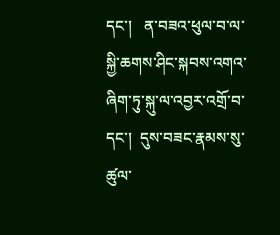དང་།   ན་བཟའ་ཕུལ་བ་ལ་སྐྱི་ཆགས་ཤིང་སྐབས་འགའ་ཞིག་ཏུ་སྐུ་ལ་འབྱར་འགྲོ་བ་དང་།  དུས་བཟང་རྣམས་སུ་ཚུལ་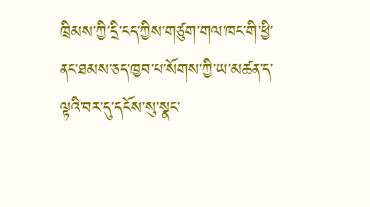ཁྲིམས་ཀྱི་དྲི་ངད་ཀྱིས་གཙུག་གལ་ཁང་གི་ཕྱི་ནང་ཐམས་ཅད་ཁྱབ་པ་སོགས་ཀྱི་ཡ་མཚན་ད་ལྟའི་བར་དུ་དངོས་སུ་སྣང་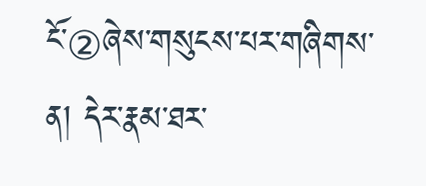ངོ་②ཞེས་གསུངས་པར་གཞིགས་ན། དེར་རྣམ་ཐར་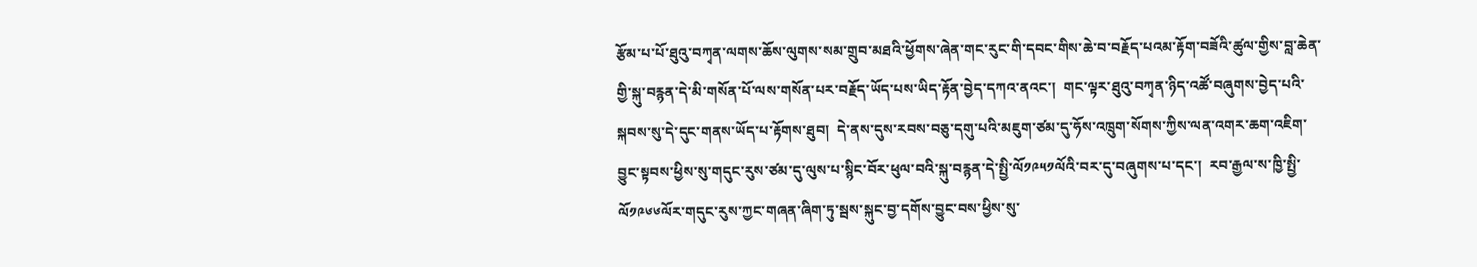རྩོམ་པ་པོ་ཐུའུ་བཀྭན་ལགས་ཆོས་ལུགས་སམ་གྲུབ་མཐའི་ཕྱོགས་ཞེན་གང་རུང་གི་དབང་གིས་ཆེ་བ་བརྗོད་པའམ་རྟོག་བཟོའི་ཚུལ་གྱིས་བླ་ཆེན་གྱི་སྐུ་བརྙན་དེ་མི་གསོན་པོ་ལས་གསོན་པར་བརྗོད་ཡོད་པས་ཡིད་རྟོན་བྱེད་དཀའ་ནའང་།  གང་ལྟར་ཐུའུ་བཀྭན་ཉིད་འཚོ་བཞུགས་བྱེད་པའི་སྐབས་སུ་དེ་དུང་གནས་ཡོད་པ་རྟོགས་ཐུབ།  དེ་ནས་དུས་རབས་བཅུ་དགུ་པའི་མཇུག་ཙམ་དུ་ཧོས་འཁྲུག་སོགས་ཀྱིས་ལན་འགར་ཆག་འཇིག་བྱུང་སྟབས་ཕྱིས་སུ་གདུང་རུས་ཙམ་དུ་ལུས་པ་སྙིང་བོར་ཕུལ་བའི་སྐུ་བརྙན་དེ་སྤྱི་ལོ༡༩༥༡ལོའི་བར་དུ་བཞུགས་པ་དང་།  རབ་རྒྱལ་ས་ཁྱི་སྤྱི་ལོ༡༩༦༦ལོར་གདུང་རུས་ཀྱང་གཞན་ཞིག་ཏུ་སྦས་སྐུང་བྱ་དགོས་བྱུང་བས་ཕྱིས་སུ་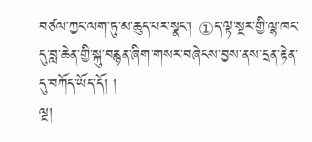བཙལ་ཀྱང་ལག་ཏུ་མ་ཆུད་པར་སྣང་། ①ད་ལྟ་སྔར་གྱི་ལྷ་ཁང་དུ་བླ་ཆེན་གྱི་སྐུ་བརྙན་ཞིག་གསར་བཞེངས་བྱས་ནས་དྲན་རྟེན་དུ་བཀོད་ཡོད་དོ། །
ལྔ།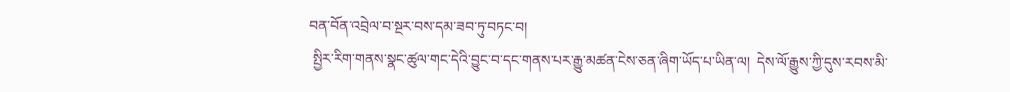བན་བོན་འབྲེལ་བ་སྔར་བས་དམ་ཟབ་ཏུ་བཏང་བ།
 སྤྱིར་རིག་གནས་སྣང་ཚུལ་གང་དེའི་བྱུང་བ་དང་གནས་པར་རྒྱུ་མཚན་ངེས་ཅན་ཞིག་ཡོད་པ་ཡིན་ལ།  དེས་ལོ་རྒྱུས་ཀྱི་དུས་རབས་མི་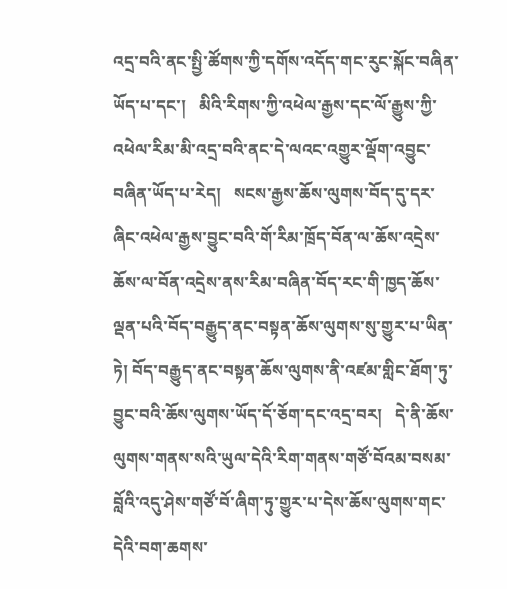འདྲ་བའི་ནང་སྤྱི་ཚོགས་ཀྱི་དགོས་འདོད་གང་རུང་སྐོང་བཞིན་ཡོད་པ་དང་།   མིའི་རིགས་ཀྱི་འཕེལ་རྒྱས་དང་ལོ་རྒྱུས་ཀྱི་འཕེལ་རིམ་མི་འདྲ་བའི་ནང་དེ་ལའང་འགྱུར་ལྡོག་འབྱུང་བཞིན་ཡོད་པ་རེད།   སངས་རྒྱས་ཆོས་ལུགས་བོད་དུ་དར་ཞིང་འཕེལ་རྒྱས་བྱུང་བའི་གོ་རིམ་ཁྲོད་བོན་ལ་ཆོས་འདྲེས་ཆོས་ལ་བོན་འདྲེས་ནས་རིམ་བཞིན་བོད་རང་གི་ཁྱད་ཆོས་ལྡན་པའི་བོད་བརྒྱུད་ནང་བསྟན་ཆོས་ལུགས་སུ་གྱུར་པ་ཡིན་ཏེ། བོད་བརྒྱུད་ནང་བསྟན་ཆོས་ལུགས་ནི་འཛམ་གླིང་ཐོག་ཏུ་བྱུང་བའི་ཆོས་ལུགས་ཡོད་དོ་ཅོག་དང་འདྲ་བར།   དེ་ནི་ཆོས་ལུགས་གནས་སའི་ཡུལ་དེའི་རིག་གནས་གཙོ་བོའམ་བསམ་བློའི་འདུ་ཤེས་གཙོ་བོ་ཞིག་ཏུ་གྱུར་པ་དེས་ཆོས་ལུགས་གང་དེའི་བག་ཆགས་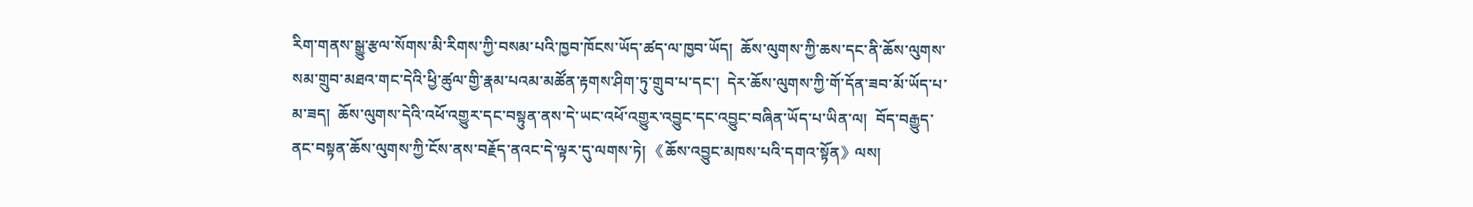རིག་གནས་སྒྱུ་རྩལ་སོགས་མི་རིགས་ཀྱི་བསམ་པའི་ཁྱབ་ཁོངས་ཡོད་ཚད་ལ་ཁྱབ་ཡོད།  ཆོས་ལུགས་ཀྱི་ཆས་དང་ནི་ཆོས་ལུགས་སམ་གྲུབ་མཐའ་གང་དེའི་ཕྱི་ཚུལ་གྱི་རྣམ་པའམ་མཚོན་རྟགས་ཤིག་ཏུ་གྲུབ་པ་དང་།  དེར་ཆོས་ལུགས་ཀྱི་གོ་དོན་ཟབ་མོ་ཡོད་པ་མ་ཟད།  ཆོས་ལུགས་དེའི་འཕོ་འགྱུར་དང་བསྟུན་ནས་དེ་ཡང་འཕོ་འགྱུར་འབྱུང་དང་འབྱུང་བཞིན་ཡོད་པ་ཡིན་ལ།  བོད་བརྒྱུད་ནང་བསྟན་ཆོས་ལུགས་ཀྱི་ངོས་ནས་བརྗོད་ནའང་དེ་ལྟར་དུ་ལགས་ཏེ། 《ཆོས་འབྱུང་མཁས་པའི་དགའ་སྟོན》ལས།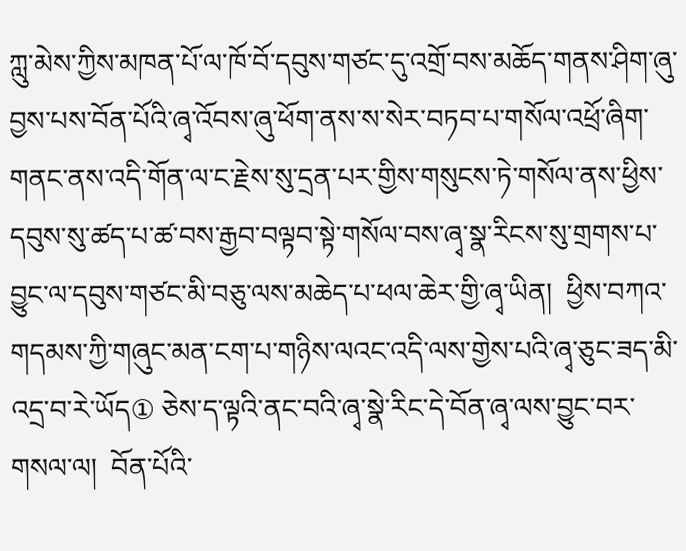ཀླུ་མེས་ཀྱིས་མཁན་པོ་ལ་ཁོ་བོ་དབུས་གཙང་དུ་འགྲོ་བས་མཆོད་གནས་ཤིག་ཞུ་བྱས་པས་བོན་པོའི་ཞྭ་འོབས་ཞུ་ཕོག་ནས་ས་སེར་བཏབ་པ་གསོལ་འཕྲོ་ཞིག་གནང་ནས་འདི་གོན་ལ་ང་རྗེས་སུ་དྲན་པར་གྱིས་གསུངས་ཏེ་གསོལ་ནས་ཕྱིས་དབུས་སུ་ཚད་པ་ཚ་བས་རྒྱབ་བལྟབ་སྟེ་གསོལ་བས་ཞྭ་སྣ་རིངས་སུ་གྲགས་པ་བྱུང་ལ་དབུས་གཙང་མི་བཅུ་ལས་མཆེད་པ་ཕལ་ཆེར་གྱི་ཞྭ་ཡིན།  ཕྱིས་བཀའ་གདམས་ཀྱི་གཞུང་མན་ངག་པ་གཉིས་ལའང་འདི་ལས་གྱེས་པའི་ཞྭ་ཅུང་ཟད་མི་འདྲ་བ་རེ་ཡོད① ཅེས་ད་ལྟའི་ནང་བའི་ཞྭ་སྣེ་རིང་དེ་བོན་ཞྭ་ལས་བྱུང་བར་གསལ་ལ།  བོན་པོའི་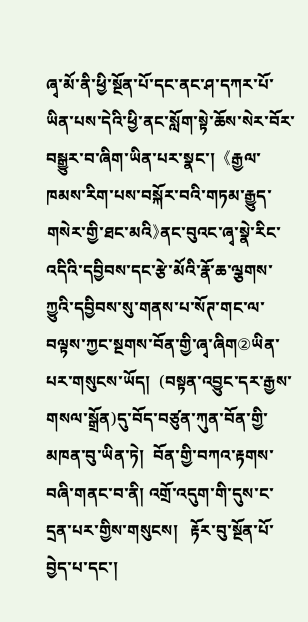ཞྭ་མོ་ནི་ཕྱི་སྔོན་པོ་དང་ནང་ཤ་དཀར་པོ་ཡིན་པས་དེའི་ཕྱི་ནང་སློག་སྟེ་ཆོས་སེར་བོར་བསྒྱུར་བ་ཞིག་ཡིན་པར་སྣང་།  《རྒྱལ་ཁམས་རིག་པས་བསྐོར་བའི་གཏམ་རྒྱུད་གསེར་གྱི་ཐང་མའི》ནང་བུའང་ཞྭ་སྣེ་རིང་འདིའི་དབྱིབས་དང་རྩེ་མོའི་རྣོ་ཆ་ལྕགས་ཀྱུའི་དབྱིབས་སུ་གནས་པ་སོཊ་གང་ལ་བལྟས་ཀྱང་སྔགས་བོན་གྱི་ཞྭ་ཞིག②ཡིན་པར་གསུངས་ཡོད།  (བསྟན་འབྱུང་དར་རྒྱས་གསལ་སྒྲོན)དུ་བོད་བཙུན་ཀུན་བོན་གྱི་མཁན་བུ་ཡིན་ཏེ།  བོན་གྱི་བཀའ་རྟགས་བཞི་གནང་བ་ནི། འགྲོ་འདུག་གི་དུས་ང་དྲན་པར་གྱིས་གསུངས།   རྟོར་བུ་སྔོན་པོ་བྱེད་པ་དང་།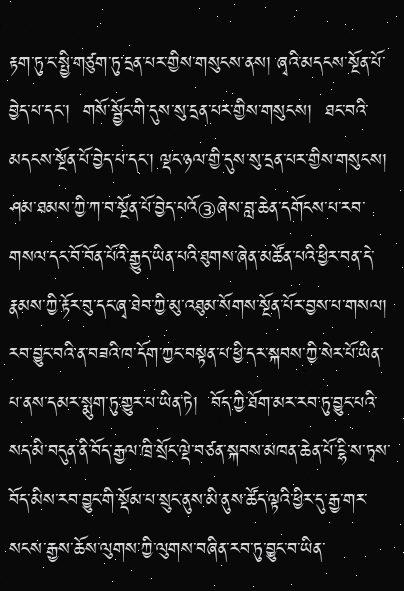རྟག་ཏུ་ང་སྤྱི་གཙུག་ཏུ་དྲན་པར་གྱིས་གསུངས་ནས། ཞྭའི་མདངས་སྔོན་པོ་བྱེད་པ་དང་།  གསོ་སྦྱོང་གི་དུས་སུ་དྲན་པར་གྱིས་གསུངས།  ཐང་བའི་མདངས་སྔོན་པོ་བྱེད་པ་དང་། ལྡང་ཉལ་གྱི་དུས་སུ་དྲན་པར་གྱིས་གསུངས། ཤམ་ཐམས་ཀྱི་ཀ་བ་སྔོན་པོ་བྱེད་པའོ③ཞེས་བླ་ཆེན་དགོངས་པ་རབ་གསལ་དང་བོ་བོན་པོའི་རྒྱུད་ཡིན་པའི་ཐུགས་ཞེན་མཚོན་པའི་ཕྱིར་བན་དེ་རྣམས་ཀྱི་རྟོར་བུ་དང་ཞྭ་ཐེབ་ཀྱི་མུ་འཐུམ་སོགས་སྔོན་པོར་བྱས་པ་གསལ།  རབ་བྱུང་བའི་ན་བཟའི་ཁ་དོག་ཀྱང་བསྟན་པ་ཕྱི་དར་སྐབས་ཀྱི་སེར་པོ་ཡིན་པ་ནས་དམར་སྨུག་ཏུ་གྱུར་པ་ཡིན་ཏེ།  བོད་ཀྱི་ཐོག་མར་རབ་ཏུ་བྱུང་པའི་སད་མི་བདུན་ནི་བོད་རྒྱལ་ཁྲི་སྲོང་ལྡེ་བཙན་སྐབས་མཁན་ཆེན་པོ་ངྷི་ས་ཏྭས་བོད་མིས་རབ་བྱུང་གི་སྡོམ་པ་སྲུང་ནུས་མི་ནུས་ཚོད་ལྟའི་ཕྱིར་དུ་རྒྱ་གར་སངས་རྒྱས་ཆོས་ལུགས་ཀྱི་ལུགས་བཞིན་རབ་ཏུ་བྱུང་བ་ཡིན་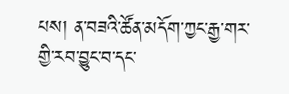པས། ན་བཟའི་ཚོན་མདོག་ཀྱང་རྒྱ་གར་གྱི་རབ་བྱུང་བ་དང་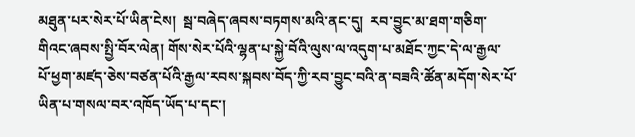མཐུན་པར་སེར་པོ་ཡིན་ངེས།  སྦ་བཞེད་ཞབས་བཏགས་མའི་ནང་དུ།  རབ་བྱུང་མ་ཐག་གཅིག་གིའང་ཞབས་སྤྱི་བོར་ལེན། གོས་སེར་པོའི་ལྷན་པ་སྐྱེ་བོའི་ལུས་ལ་འདུག་པ་མཐོང་ཀྱང་དེ་ལ་རྒྱལ་པོ་ཕྱག་མཛད་ཅེས་བཙན་པོའི་རྒྱལ་རབས་སྐབས་བོད་ཀྱི་རབ་བྱུང་བའི་ན་བཟའི་ཚོན་མདོག་སེར་པོ་ཡིན་པ་གསལ་བར་འཁོད་ཡོད་པ་དང་།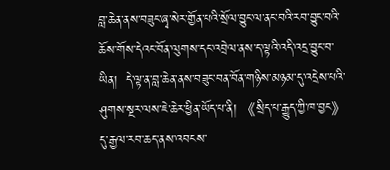བླ་ཆེན་ནས་བཟུང་ཞྭ་སེར་གྱོན་པའི་སྲོལ་བྱུང་ལ་ནང་བའི་རབ་བྱུང་བའི་ཆོས་གོས་དེའང་བོན་ལུགས་དང་འབྲེལ་ནས་ད་ལྟའི་འདི་འདྲ་བྱུང་བ་ཡིན།  དེ་ལྟ་ན་བླ་ཆེན་ནས་བཟུང་བན་བོན་གཉིས་མཉམ་དུ་འདྲེས་པའི་ཤུགས་སྔར་ལས་ཇེ་ཆེར་ཕྱིན་ཡོད་པ་ནི། 《སྲིད་པ་རྒྱུད་ཀྱི་ཁ་བྱང》དུ་རྒྱལ་རབ་ཆད་ནས་འབངས་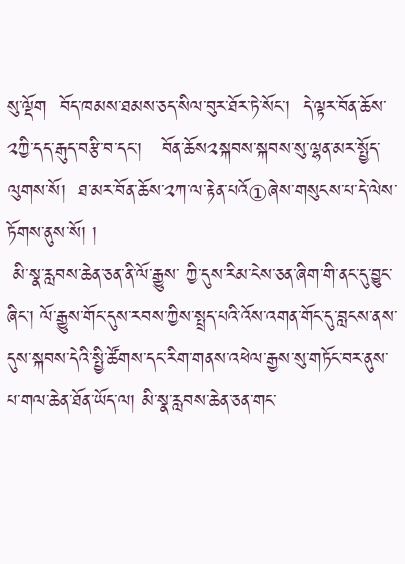སུ་ལྡོག  བོད་ཁམས་ཐམས་ཅད་སིལ་བུར་ཐོར་ཏེ་སོང་།  དེ་ལྟར་བོན་ཆོས་༢ཀྱི་དད་རྒུད་བརྩི་བ་དང་།   བོན་ཆོས༢སྐབས་སྐབས་སུ་ལྷན་མར་སྤྱོད་ལུགས་སོ།  ཐ་མར་བོན་ཆོས་༢ཀ་ལ་རྟེན་པའོ①ཞེས་གསུངས་པ་དེ་ལེས་ཏོགས་ནུས་སོ། །
 མི་སྣ་རླབས་ཆེན་ཅན་ནི་ལོ་རྒྱུས་ ཀྱི་དུས་རིམ་ངེས་ཅན་ཞིག་གི་ནང་དུ་བྱུང་ཞིང་། ལོ་རྒྱུས་གོང་དུས་རབས་ཀྱིས་སྤྲད་པའི་འོས་འགན་གོང་དུ་བླངས་ནས་དུས་སྐབས་དེའི་སྤྱི་ཚོགས་དང་རིག་གནས་འཕེལ་རྒྱས་སུ་གཏོང་བར་ནུས་པ་གལ་ཆེན་ཐོན་ཡོད་ལ། མི་སྣ་རླབས་ཆེན་ཅན་གང་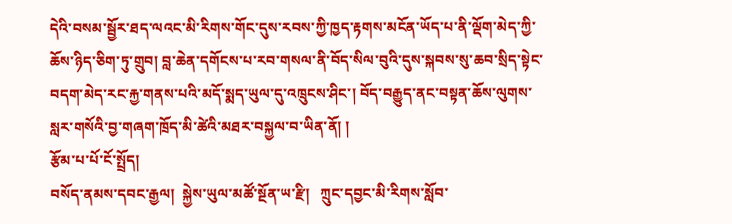དེའི་བསམ་སྦྱོར་ཐད་ལའང་མི་རིགས་གོང་དུས་རབས་ཀྱི་ཁྱད་རྟགས་མངོན་ཡོད་པ་ནི་ལྡོག་མེད་ཀྱི་ཆོས་ཉིད་ཅིག་ཏུ་གྲུབ། བླ་ཆེན་དགོངས་པ་རབ་གསལ་ནི་བོད་སིལ་བུའི་དུས་སྐབས་སུ་ཆབ་སྲིད་སྟེང་བདག་མེད་རང་རྐྱ་གནས་པའི་མདོ་སྨད་ཡུལ་དུ་འཁྲུངས་ཤིང་། བོད་བརྒྱུད་ནང་བསྟན་ཆོས་ལུགས་སླར་གསོའི་བྱ་གཞག་ཁྲོད་མི་ཚེའི་མཐར་བསྐྱལ་བ་ཡིན་ནོ། །
རྩོམ་པ་པོ་ངོ་སྤྲོད།
བསོད་ནམས་དབང་རྒྱལ།  སྐྱེས་ཡུལ་མཚོ་སྔོན་ཡ་རྫི།   ཀྲུང་དབྱང་མི་རིགས་སློབ་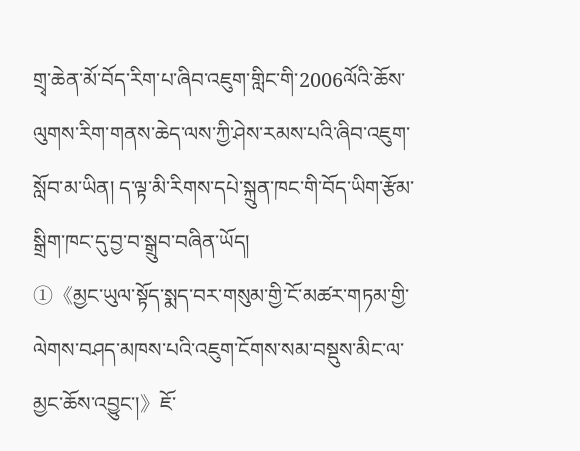གྲྭ་ཆེན་མོ་བོད་རིག་པ་ཞིབ་འཇུག་གླིང་གི་2006ལོའི་ཆོས་ལུགས་རིག་གནས་ཆེད་ལས་ཀྱི་ཤེས་རམས་པའི་ཞིབ་འཇུག་སློབ་མ་ཡིན། ད་ལྟ་མི་རིགས་དཔེ་སྐྲུན་ཁང་གི་བོད་ཡིག་རྩོམ་སྒྲིག་ཁང་དུ་བྱ་བ་སྒྲུབ་བཞིན་ཡོད།
①《མྱང་ཡུལ་སྟོད་སྨད་བར་གསུམ་གྱི་ངོ་མཚར་གཏམ་གྱི་ལེགས་བཤད་མཁས་པའི་འཇུག་ངོགས་སམ་བསྡུས་མིང་ལ་མྱང་ཆོས་འབྱུང་།》ཇོ་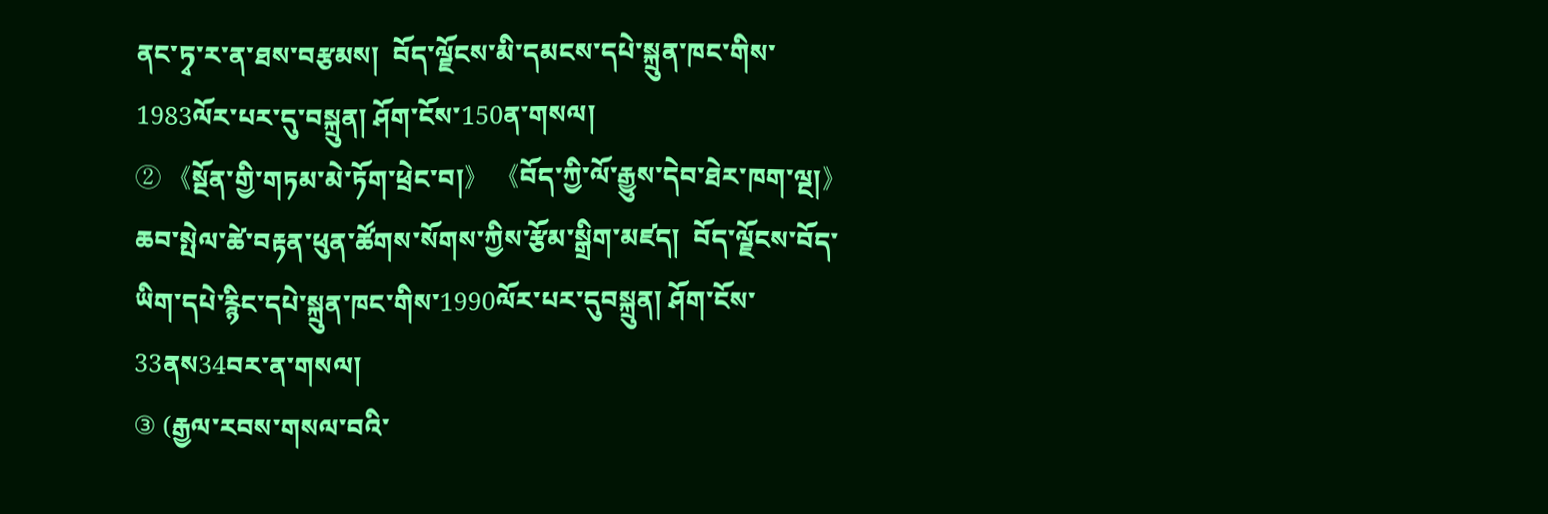ནང་ཏྭ་ར་ན་ཐས་བརྩམས།  བོད་ལྗོངས་མི་དམངས་དཔེ་སྐྲུན་ཁང་གིས་1983ལོར་པར་དུ་བསྐྲུན། ཤོག་ངོས་150ན་གསལ།
② 《སྔོན་གྱི་གཏམ་མེ་ཏོག་ཕྲེང་བ།》 《བོད་ཀྱི་ལོ་རྒྱུས་དེབ་ཐེར་ཁག་ལྔ།》ཆབ་སྤེལ་ཚེ་བརྟན་ཕུན་ཚོགས་སོགས་ཀྱིས་རྩོམ་སྒྲིག་མཛད།  བོད་ལྗོངས་བོད་ཡིག་དཔེ་རྙིང་དཔེ་སྐྲུན་ཁང་གིས་1990ལོར་པར་དུབསྐྲུན། ཤོག་ངོས་33ནས34བར་ན་གསལ།
③ (རྒྱལ་རབས་གསལ་བའི་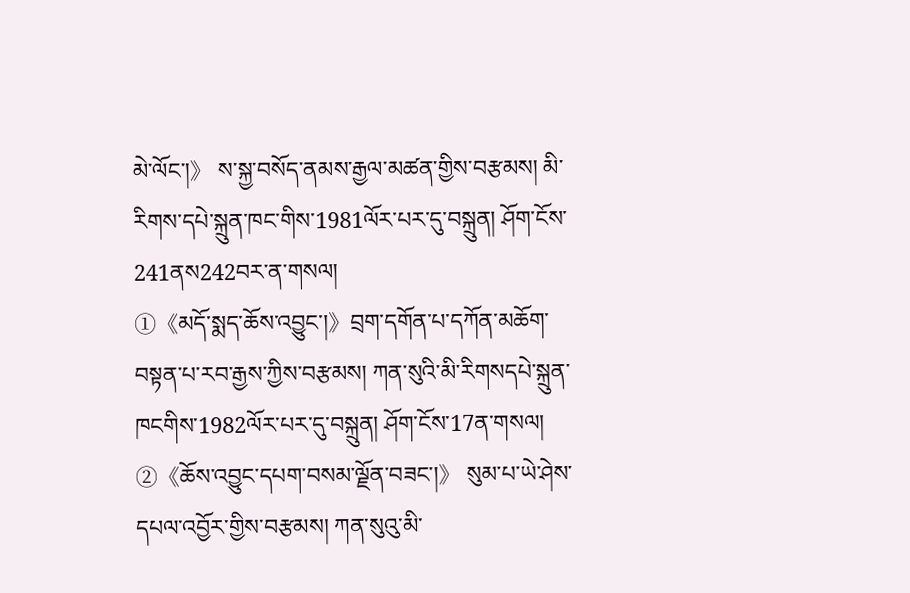མེ་ལོང་།》 ས་སྐྱ་བསོད་ནམས་རྒྱལ་མཚན་གྱིས་བརྩམས། མི་རིགས་དཔེ་སྐྲུན་ཁང་གིས་1981ལོར་པར་དུ་བསྐྲུན། ཤོག་ངོས་241ནས242བར་ན་གསལ།
①《མདོ་སྨད་ཆོས་འབྱུང་།》བྲག་དགོན་པ་དཀོན་མཆོག་བསྟན་པ་རབ་རྒྱས་ཀྱིས་བརྩམས། ཀན་སུའི་མི་རིགསདཔེ་སྐྲུན་ཁངགིས་1982ལོར་པར་དུ་བསྐྲུན། ཤོག་ངོས་17ན་གསལ།
②《ཆོས་འབྱུང་དཔག་བསམ་ལྗོན་བཟང་།》 སུམ་པ་ཡེ་ཤེས་དཔལ་འབྱོར་གྱིས་བརྩམས། ཀན་སུའུ་མི་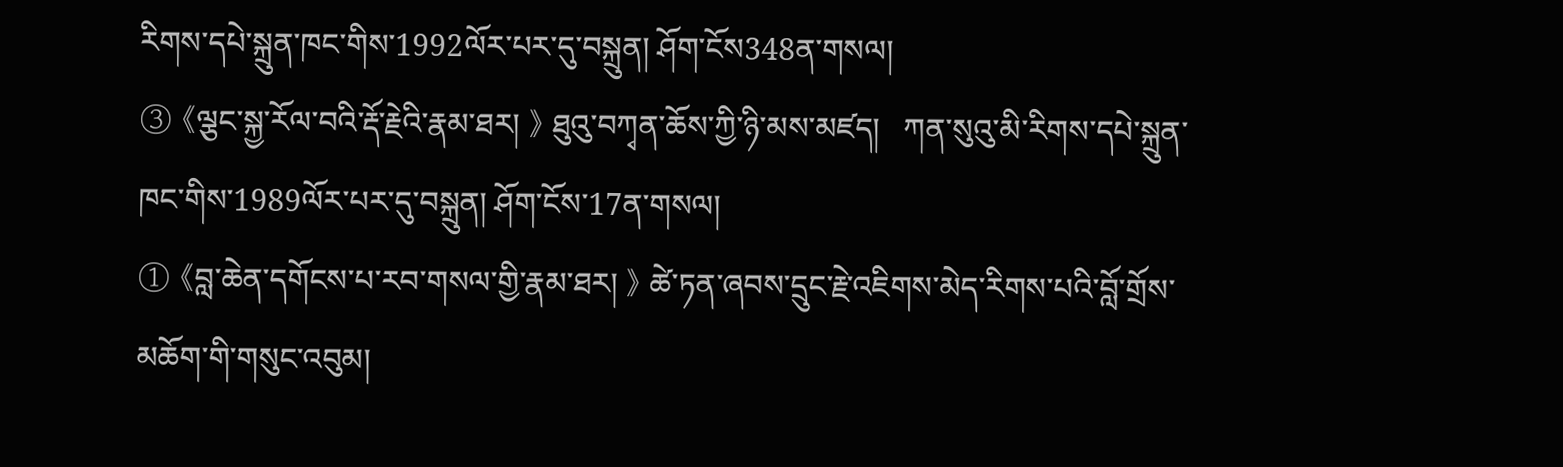རིགས་དཔེ་སྐྲུན་ཁང་གིས་1992ལོར་པར་དུ་བསྐྲུན། ཤོག་ངོས348ན་གསལ།
③ 《ལྕང་སྐྱ་རོལ་བའི་རྡོ་རྗེའི་རྣམ་ཐར། 》 ཐུའུ་བཀྭན་ཆོས་ཀྱི་ཉི་མས་མཛད།   ཀན་སུའུ་མི་རིགས་དཔེ་སྐྲུན་ཁང་གིས་1989ལོར་པར་དུ་བསྐྲུན། ཤོག་ངོས་17ན་གསལ།
① 《བླ་ཆེན་དགོངས་པ་རབ་གསལ་གྱི་རྣམ་ཐར། 》 ཚེ་ཏན་ཞབས་དྲུང་རྗེ་འཇིགས་མེད་རིགས་པའི་བློ་གྲོས་མཆོག་གི་གསུང་འབུམ།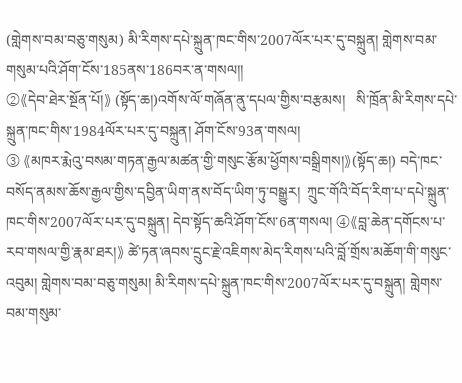(གླེགས་བམ་བཅུ་གསུམ) མི་རིགས་དཔེ་སྐྲུན་ཁང་གིས་2007ལོར་པར་དུ་བསྐྲུན། གླེགས་བམ་གསུམ་པའི་ཤོག་ངོས་185ནས་186བར་ན་གསལ།།
②《དེབ་ཐེར་སྔོན་པོ།》 (སྟོད་ཆ།)འགོས་ལོ་གཞོན་ནུ་དཔལ་གྱིས་བརྩམས།   སི་ཁྲོན་མི་རིགས་དཔེ་སྐྲུན་ཁང་གིས་1984ལོར་པར་དུ་བསྐྲུན། ཤོག་ངོས་93ན་གསལ།
③ 《མཁར་རྨེའུ་བསམ་གཏན་རྒྱལ་མཚན་གྱི་གསུང་རྩོམ་ཕྱོགས་བསྒྲིགས།》(སྟོད་ཆ།) བདེ་ཁང་བསོད་ནམས་ཆོས་རྒྱལ་གྱིས་དབྱིན་ཡིག་ནས་བོད་ཡིག་ཏུ་བསྒྱུར།  ཀྲུང་གོའི་བོད་རིག་པ་དཔེ་སྐྲུན་ཁང་གིས་2007ལོར་པར་དུ་བསྐྲུན། དེབ་སྟོད་ཆའི་ཤོག་ངོས་6ན་གསལ། ④《བླ་ཆེན་དགོངས་པ་རབ་གསལ་གྱི་རྣམ་ཐར།》 ཚེ་ཏན་ཞབས་དྲུང་རྗེ་འཇིགས་མེད་རིགས་པའི་བློ་གྲོས་མཆོག་གི་གསུང་འབུམ། གླེགས་བམ་བཅུ་གསུམ། མི་རིགས་དཔེ་སྐྲུན་ཁང་གིས་2007ལོར་པར་དུ་བསྐྲུན། གླེགས་བམ་གསུམ་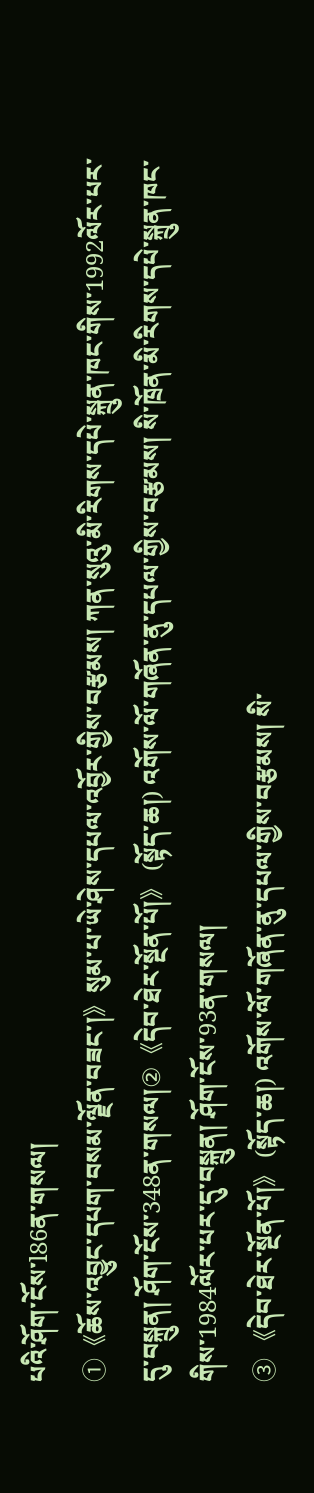པའི་ཤོག་ངོས་l86ན་གསལ།
①《ཆོས་འབྱུང་དཔག་བསམ་ལྗོན་བཟང་།》སུམ་པ་ཡེ་ཤེས་དཔལ་འབྱོར་གྱིས་བརྩམས། ཀན་སུའུ་མི་རིགས་དཔེ་སྐྲུན་ཁང་གིས་1992ལོར་པར་དུ་བསྐྲུན། ཤོག་ངོས་348ན་གསལ།②《དེབ་ཐེར་སྔོན་པོ།》 (སྟོད་ཆ།) འགོས་ལོ་གཞོན་ནུ་དཔལ་གྱིས་བརྩམས། སི་ཁྲོན་མི་རིགས་དཔེ་སྐྲུན་ཁང་གིས་1984ལོར་པར་དུ་བསྐྲུན། ཤོག་ངོས་93ན་གསལ།
③ 《དེབ་ཐེར་སྔོན་པོ།》 (སྟོད་ཆ།) འགོས་ལོ་གཞོན་ནུ་དཔལ་གྱིས་བརྩམས། སི་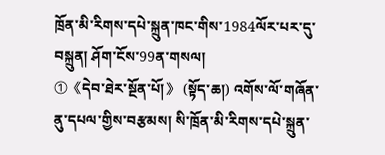ཁྲོན་མི་རིགས་དཔེ་སྐྲུན་ཁང་གིས་1984ལོར་པར་དུ་བསྐྲུན། ཤོག་ངོས་99ན་གསལ།
①《དེབ་ཐེར་སྔོན་པོ།》 (སྟོད་ཆ།) འགོས་ལོ་གཞོན་ནུ་དཔལ་གྱིས་བརྩམས། སི་ཁྲོན་མི་རིགས་དཔེ་སྐྲུན་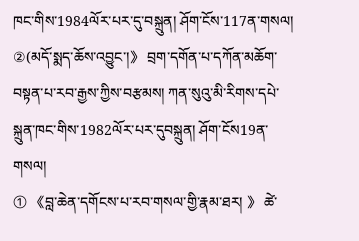ཁང་གིས་1984ལོར་པར་དུ་བསྐྲུན། ཤོག་ངོས་117ན་གསལ།
②(མདོ་སྨད་ཆོས་འབྱུང་།》 བྲག་དགོན་པ་དཀོན་མཆོག་བསྟན་པ་རབ་རྒྱས་ཀྱིས་བརྩམས། ཀན་སུའུ་མི་རིགས་དཔེ་སྐྲུན་ཁང་གིས་1982ལོར་པར་དུབསྐྲུན། ཤོག་ངོས19ན་གསལ།
① 《བླ་ཆེན་དགོངས་པ་རབ་གསལ་གྱི་རྣམ་ཐར། 》 ཚེ་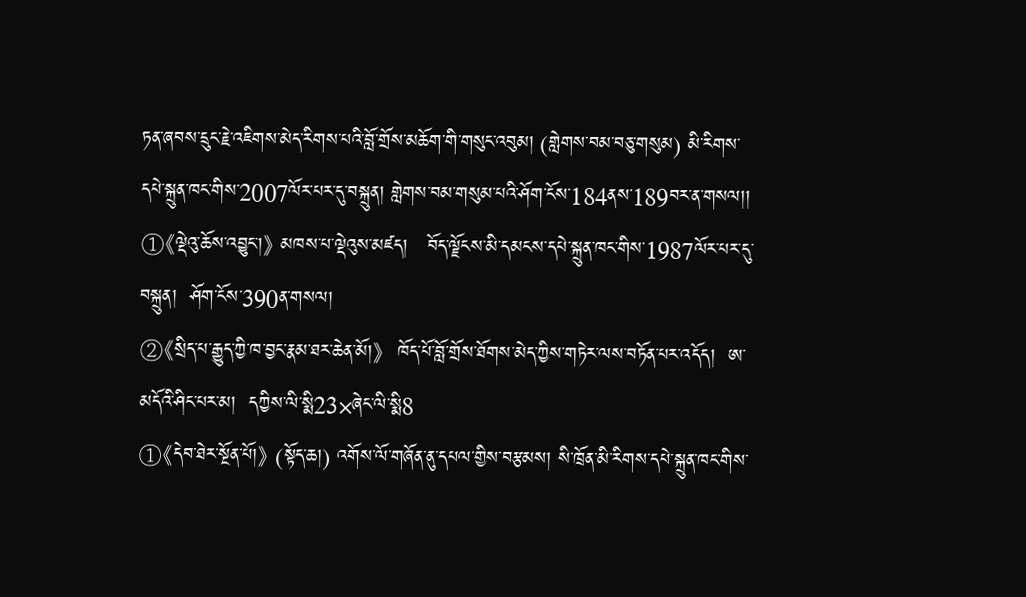ཏན་ཞབས་དྲུང་རྗེ་འཇིགས་མེད་རིགས་པའི་བློ་གྲོས་མཆོག་གི་གསུང་འབུམ། (གླེགས་བམ་བཅུ་གསུམ) མི་རིགས་དཔེ་སྐྲུན་ཁང་གིས་2007ལོར་པར་དུ་བསྐྲུན། གླེགས་བམ་གསུམ་པའི་ཤོག་ངོས་184ནས་189བར་ན་གསལ།།
①《ལྡེའུ་ཆོས་འབྱུང་།》 མཁས་པ་ལྡེའུས་མཛད།   བོད་ལྗོངས་མི་དམངས་དཔེ་སྐྲུན་ཁང་གིས་1987ལོར་པར་དུ་བསྐྲུན།  ཤོག་ངོས་390ན་གསལ།
②《སྲིད་པ་རྒྱུད་ཀྱི་ཁ་བྱང་རྣམ་ཐར་ཆེན་མོ།》  ཁོད་པོ་བློ་གྲོས་ཐོགས་མེད་ཀྱིས་གཏེར་ལས་བཏོན་པར་འདོད།  ཨ་མདོའི་ཤིང་པར་མ།  དཀྱིས་ལི་སྨི23×ཞེང་ལི་སྨི8
①《དེབ་ཐེར་སྔོན་པོ།》 (སྟོད་ཆ།) འགོས་ལོ་གཞོན་ནུ་དཔལ་གྱིས་བརྩམས། སི་ཁྲོན་མི་རིགས་དཔེ་སྐྲུན་ཁང་གིས་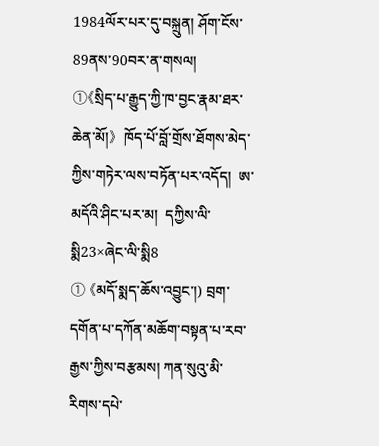1984ལོར་པར་དུ་བསྐྲུན། ཤོག་ངོས་89ནས་90བར་ན་གསལ།
①《སྲིད་པ་རྒྱུད་ཀྱི་ཁ་བྱང་རྣམ་ཐར་ཆེན་མོ།》  ཁོད་པོ་བློ་གྲོས་ཐོགས་མེད་ཀྱིས་གཏེར་ལས་བཏོན་པར་འདོད།  ཨ་མདོའི་ཤིང་པར་མ།  དཀྱིས་ལི་སྨི23×ཞེང་ལི་སྨི8
① 《མདོ་སྨད་ཆོས་འབྱུང་།) བྲག་དགོན་པ་དཀོན་མཆོག་བསྟན་པ་རབ་རྒྱས་ཀྱིས་བརྩམས། ཀན་སུའུ་མི་རིགས་དཔེ་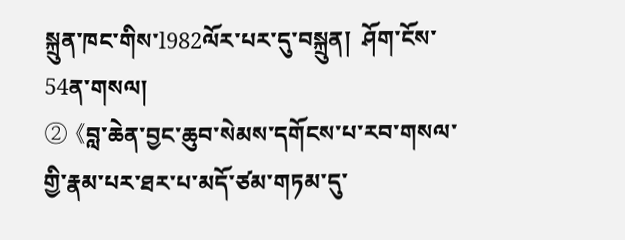སྐྲུན་ཁང་གིས་l982ལོར་པར་དུ་བསྐྲུན།  ཤོག་ངོས་54ན་གསལ།
② 《བླ་ཆེན་བྱང་ཆུབ་སེམས་དགོངས་པ་རབ་གསལ་གྱི་རྣམ་པར་ཐར་པ་མདོ་ཙམ་གཏམ་དུ་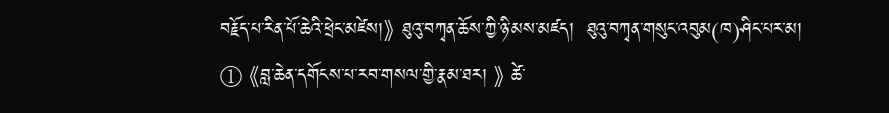བརྗོད་པ་རིན་པོ་ཆེའི་ཕྲེང་མཛེས།》 ཐུའུ་བཀྭན་ཆོས་ཀྱི་ཉི་མས་མཛད།  ཐུའུ་བཀྭན་གསུང་འབུམ(ཁ)ཤིང་པར་མ།
① 《བླ་ཆེན་དགོངས་པ་རབ་གསལ་གྱི་རྣམ་ཐར། 》 ཚེ་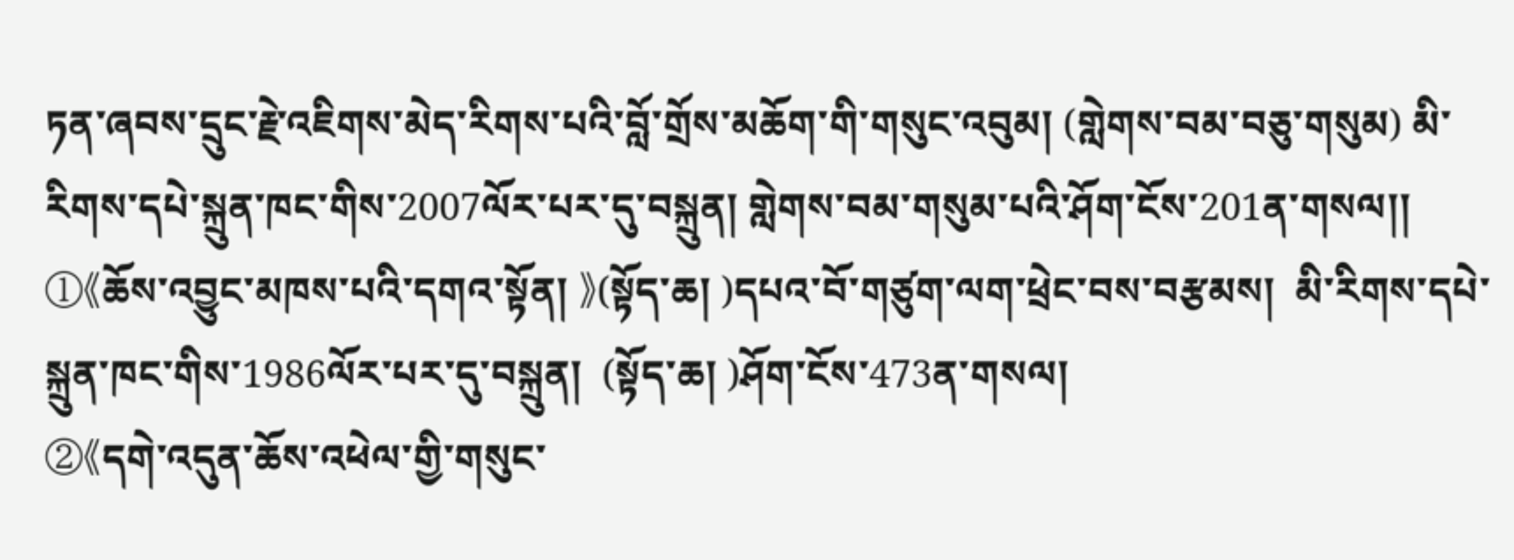ཏན་ཞབས་དྲུང་རྗེ་འཇིགས་མེད་རིགས་པའི་བློ་གྲོས་མཆོག་གི་གསུང་འབུམ། (གླེགས་བམ་བཅུ་གསུམ) མི་རིགས་དཔེ་སྐྲུན་ཁང་གིས་2007ལོར་པར་དུ་བསྐྲུན། གླེགས་བམ་གསུམ་པའི་ཤོག་ངོས་201ན་གསལ།།
①《ཆོས་འབྱུང་མཁས་པའི་དགའ་སྟོན། 》(སྟོད་ཆ། )དཔའ་བོ་གཙུག་ལག་ཕྲེང་བས་བརྩམས།  མི་རིགས་དཔེ་སྐྲུན་ཁང་གིས་1986ལོར་པར་དུ་བསྐྲུན།  (སྟོད་ཆ། )ཤོག་ངོས་473ན་གསལ།
②《དགེ་འདུན་ཆོས་འཕེལ་གྱི་གསུང་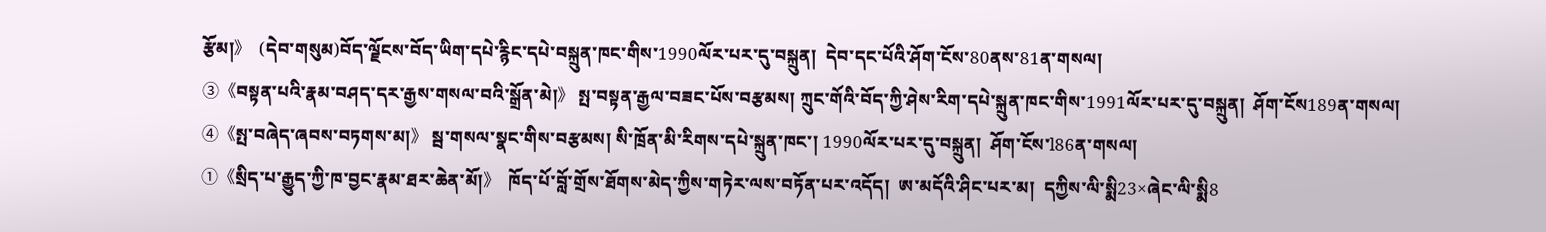རྩོམ།》  (དེབ་གསུམ)བོད་ལྗོངས་བོད་ཡིག་དཔེ་རྙིང་དཔེ་བསྐྲུན་ཁང་གིས་1990ལོར་པར་དུ་བསྐྲུན།  དེབ་དང་པོའི་ཤོག་ངོས་80ནས་81ན་གསལ།
③《བསྟན་པའི་རྣམ་བཤད་དར་རྒྱས་གསལ་བའི་སྒྲོན་མེ།》 སྤ་བསྟན་རྒྱལ་བཟང་པོས་བརྩམས། ཀྲུང་གོའི་བོད་ཀྱི་ཤེས་རིག་དཔེ་སྐྲུན་ཁང་གིས་1991ལོར་པར་དུ་བསྐྲུན།  ཤོག་ངོས189ན་གསལ།
④《སྤ་བཞེད་ཞབས་བཏགས་མ།》 སྦ་གསལ་སྣང་གིས་བརྩམས། སི་ཁྲོན་མི་རིགས་དཔེ་སྐྲུན་ཁང་། 1990ལོར་པར་དུ་བསྐྲུན།  ཤོག་ངོས་l86ན་གསལ།
①《སྲིད་པ་རྒྱུད་ཀྱི་ཁ་བྱང་རྣམ་ཐར་ཆེན་མོ།》  ཁོད་པོ་བློ་གྲོས་ཐོགས་མེད་ཀྱིས་གཏེར་ལས་བཏོན་པར་འདོད།  ཨ་མདོའི་ཤིང་པར་མ།  དཀྱིས་ལི་སྨི23×ཞེང་ལི་སྨི8